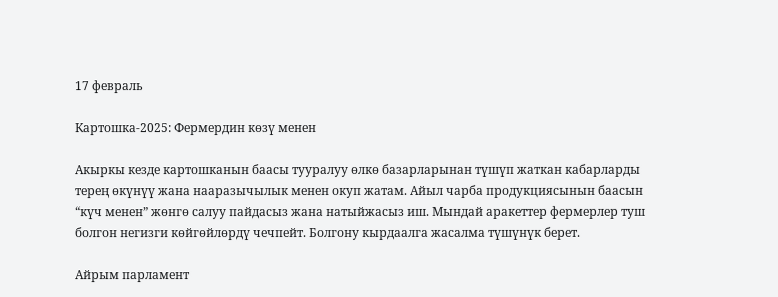17 февраль

Картошка-2025: Фермердин көзү менен

Акыркы кезде картошканын баасы тууралуу өлкө базарларынан түшүп жаткан кабарларды терең өкүнүү жана нааразычылык менен окуп жатам. Айыл чарба продукциясынын баасын “күч менен” жөнгө салуу пайдасыз жана натыйжасыз иш. Мындай аракеттер фермерлер туш болгон негизги көйгөйлөрдү чечпейт. Болгону кырдаалга жасалма түшүнүк берет.

Айрым парламент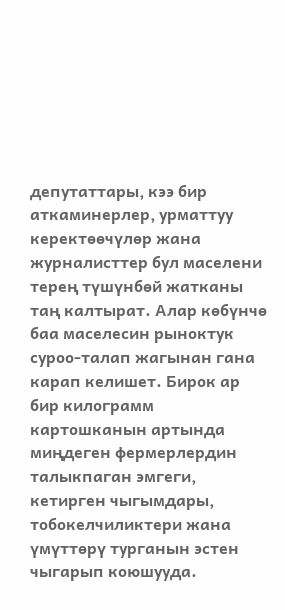депутаттары, кээ бир аткаминерлер, урматтуу керектөөчүлөр жана журналисттер бул маселени терең түшүнбөй жатканы таң калтырат. Алар көбүнчө баа маселесин рыноктук суроо-талап жагынан гана карап келишет. Бирок ар бир килограмм картошканын артында миңдеген фермерлердин талыкпаган эмгеги, кетирген чыгымдары, тобокелчиликтери жана үмүттөрү турганын эстен чыгарып коюшууда.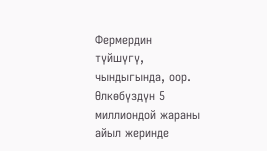Фермердин түйшүгү, чындыгында, оор. Өлкөбүздүн 5 миллиондой жараны айыл жеринде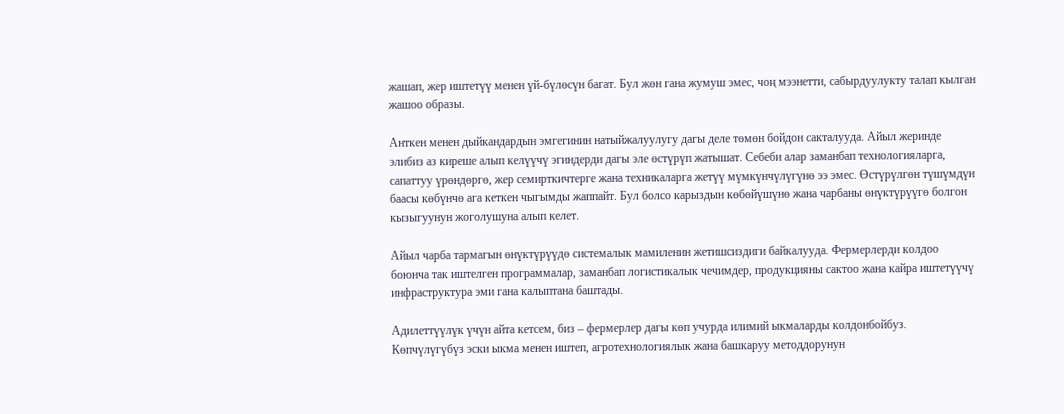жашап, жер иштетүү менен үй-бүлөсүн багат. Бул жөн гана жумуш эмес, чоң мээнетти, сабырдуулукту талап кылган жашоо образы.

Анткен менен дыйкандардын эмгегинин натыйжалуулугу дагы деле төмөн бойдон сакталууда. Айыл жеринде элибиз аз киреше алып келүүчү эгиндерди дагы эле өстүрүп жатышат. Себеби алар заманбап технологияларга, сапаттуу үрөндөргө, жер семирткичтерге жана техникаларга жетүү мүмкүнчүлүгүнө ээ эмес. Өстүрүлгөн түшүмдүн баасы көбүнчө ага кеткен чыгымды жаппайт. Бул болсо карыздын көбөйүшүнө жана чарбаны өнүктүрүүгө болгон кызыгуунун жоголушуна алып келет.

Айыл чарба тармагын өнүктүрүүдө системалык мамиленин жетишсиздиги байкалууда. Фермерлерди колдоо боюнча так иштелген программалар, заманбап логистикалык чечимдер, продукцияны сактоо жана кайра иштетүүчү инфраструктура эми гана калыптана баштады.

Адилеттүүлүк үчүн айта кетсем, биз – фермерлер дагы көп учурда илимий ыкмаларды колдонбойбуз. Көпчүлүгүбүз эски ыкма менен иштеп, агротехнологиялык жана башкаруу методдорунун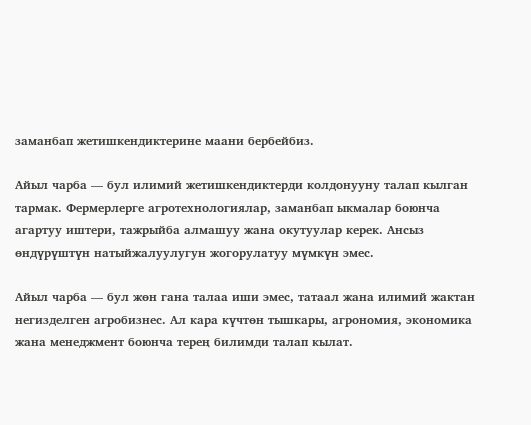заманбап жетишкендиктерине маани бербейбиз.

Айыл чарба — бул илимий жетишкендиктерди колдонууну талап кылган тармак. Фермерлерге агротехнологиялар, заманбап ыкмалар боюнча агартуу иштери, тажрыйба алмашуу жана окутуулар керек. Ансыз өндүрүштүн натыйжалуулугун жогорулатуу мүмкүн эмес.

Айыл чарба — бул жөн гана талаа иши эмес, татаал жана илимий жактан негизделген агробизнес. Ал кара күчтөн тышкары, агрономия, экономика жана менеджмент боюнча терең билимди талап кылат.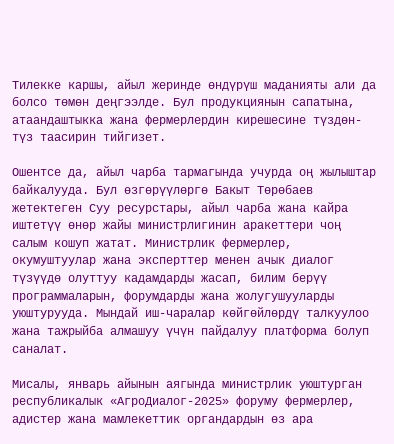Тилекке каршы, айыл жеринде өндүрүш маданияты али да болсо төмөн деңгээлде. Бул продукциянын сапатына, атаандаштыкка жана фермерлердин кирешесине түздөн-түз таасирин тийгизет.

Ошентсе да, айыл чарба тармагында учурда оң жылыштар байкалууда. Бул өзгөрүүлөргө Бакыт Төрөбаев жетектеген Суу ресурстары, айыл чарба жана кайра иштетүү өнөр жайы министрлигинин аракеттери чоң салым кошуп жатат. Министрлик фермерлер, окумуштуулар жана эксперттер менен ачык диалог түзүүдө олуттуу кадамдарды жасап, билим берүү программаларын, форумдарды жана жолугушууларды уюштурууда. Мындай иш-чаралар көйгөйлөрдү талкуулоо жана тажрыйба алмашуу үчүн пайдалуу платформа болуп саналат.

Мисалы, январь айынын аягында министрлик уюштурган республикалык «АгроДиалог-2025» форуму фермерлер, адистер жана мамлекеттик органдардын өз ара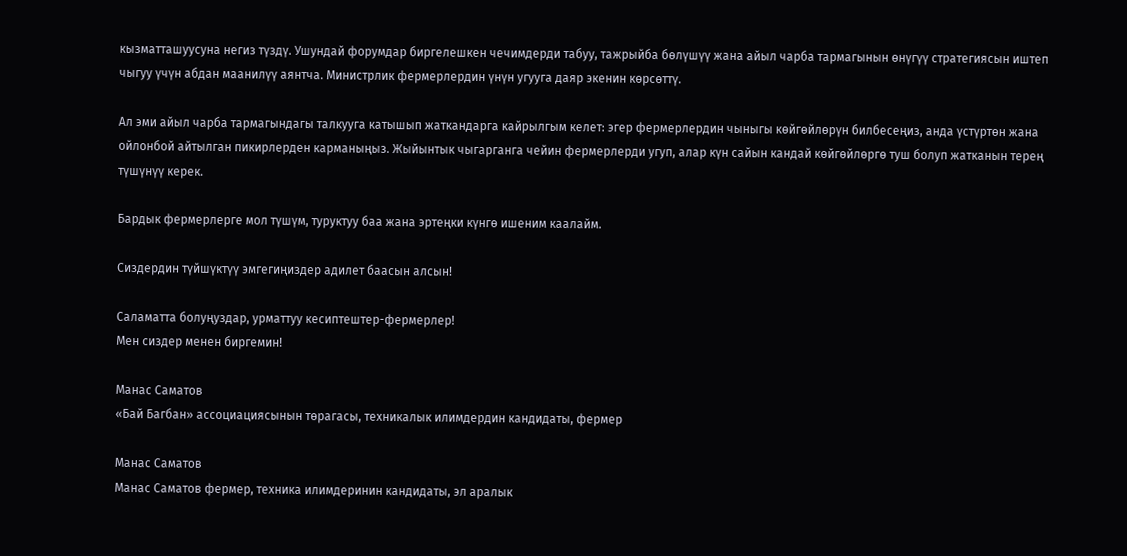кызматташуусуна негиз түздү. Ушундай форумдар биргелешкен чечимдерди табуу, тажрыйба бөлүшүү жана айыл чарба тармагынын өнүгүү стратегиясын иштеп чыгуу үчүн абдан маанилүү аянтча. Министрлик фермерлердин үнүн угууга даяр экенин көрсөттү.

Ал эми айыл чарба тармагындагы талкууга катышып жаткандарга кайрылгым келет: эгер фермерлердин чыныгы көйгөйлөрүн билбесеңиз, анда үстүртөн жана ойлонбой айтылган пикирлерден карманыңыз. Жыйынтык чыгарганга чейин фермерлерди угуп, алар күн сайын кандай көйгөйлөргө туш болуп жатканын терең түшүнүү керек.

Бардык фермерлерге мол түшүм, туруктуу баа жана эртеңки күнгө ишеним каалайм.

Сиздердин түйшүктүү эмгегиңиздер адилет баасын алсын!

Саламатта болуңуздар, урматтуу кесиптештер-фермерлер!
Мен сиздер менен биргемин!

Манас Саматов
«Бай Багбан» ассоциациясынын төрагасы, техникалык илимдердин кандидаты, фермер

Манас Саматов
Манас Саматов фермер, техника илимдеринин кандидаты, эл аралык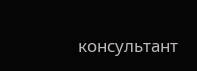консультант